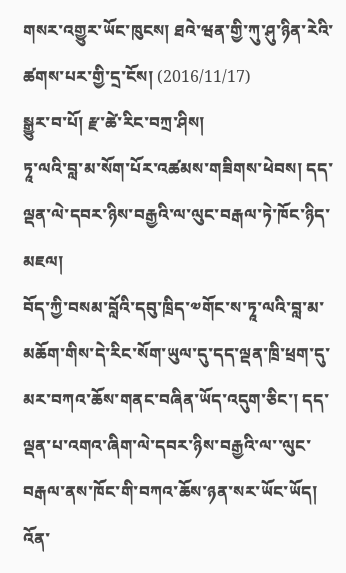གསར་འགྱུར་ཡོང་ཁུངས། ཐའེ་ཝན་གྱི་ཀུ་ཤུ་ཉིན་རེའི་ཚགས་པར་གྱི་དྲ་ངོས། (2016/11/17)
སྒྱུར་བ་པོ། རྫ་ཚེ་རིང་བཀྲ་ཤིས།
ཏཱ་ལའི་བླ་མ་སོག་པོར་འཚམས་གཟིགས་ཕེབས། དད་ལྡན་ལེ་དབར་ཉིས་བརྒྱའི་ལ་ལུང་བརྒལ་ཏེ་ཁོང་ཉིད་མཇལ།
བོད་ཀྱི་བསམ་བློའི་དབུ་ཁྲིད་༧གོང་ས་ཏཱ་ལའི་བླ་མ་མཆོག་གིས་དེ་རིང་སོག་ཡུལ་དུ་དད་ལྡན་ཁྲི་ཕྲག་དུ་མར་བཀའ་ཆོས་གནང་བཞིན་ཡོད་འདུག་ཅིང་། དད་ལྡན་པ་འགའ་ཞིག་ལེ་དབར་ཉིས་བརྒྱའི་ལ་་ལུང་བརྒལ་ནས་ཁོང་གི་བཀའ་ཆོས་ཉན་སར་ཡོང་ཡོད། འོན་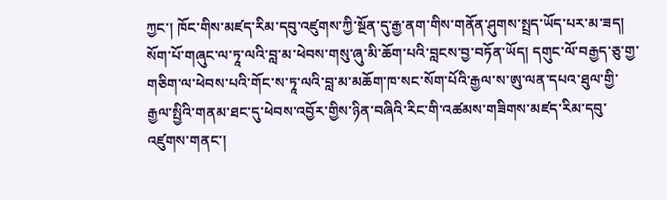ཀྱང་། ཁོང་གིས་མཛད་རིམ་དབུ་འཛུགས་ཀྱི་སྔོན་དུ་རྒྱ་ནག་གིས་གནོན་ཤུགས་སྤྲད་ཡོད་པར་མ་ཟད། སོག་པོ་གཞུང་ལ་ཏཱ་ལའི་བླ་མ་ཕེབས་གསུ་ཞུ་མི་ཆོག་པའི་བླངས་བྱ་བཏོན་ཡོད། དགུང་ལོ་བརྒྱད་ཅུ་གྱ་གཅིག་ལ་ཕེབས་པའི་གོང་ས་ཏཱ་ལའི་བླ་མ་མཆོག་ཁ་སང་སོག་པོའི་རྒྱལ་ས་ཨུ་ལན་དཔའ་ཐུལ་གྱི་རྒྱལ་སྤྱིའི་གནམ་ཐང་དུ་ཕེབས་འབྱོར་གྱིས་ཉིན་བཞིའི་རིང་གི་འཚམས་གཟིགས་མཛད་རིམ་དབུ་འཛུགས་གནང་།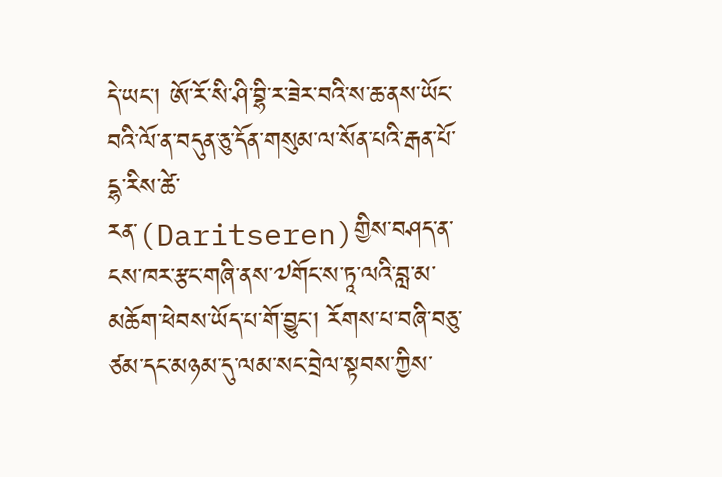དེ་ཡང་། ཨོ་རོ་སི་ཤི་བྷི་ར་ཟེར་བའི་ས་ཆ་ནས་ཡོང་བའི་ལོ་ན་བདུན་ཅུ་དོན་གསུམ་ལ་སོན་པའི་རྒན་པོ་དྷ་རིས་ཚེ་རན་(Daritseren)གྱིས་བཤད་ན་ངས་ཁར་རྩང་གཞི་ནས་༧གོང་ས་ཏཱ་ལའི་བླ་མ་མཆོག་ཕེབས་ཡོད་པ་གོ་བྱུང་། རོགས་པ་བཞི་བཅུ་ཙམ་དང་མཉམ་དུ་ལམ་སང་བྲེལ་སྟབས་ཀྱིས་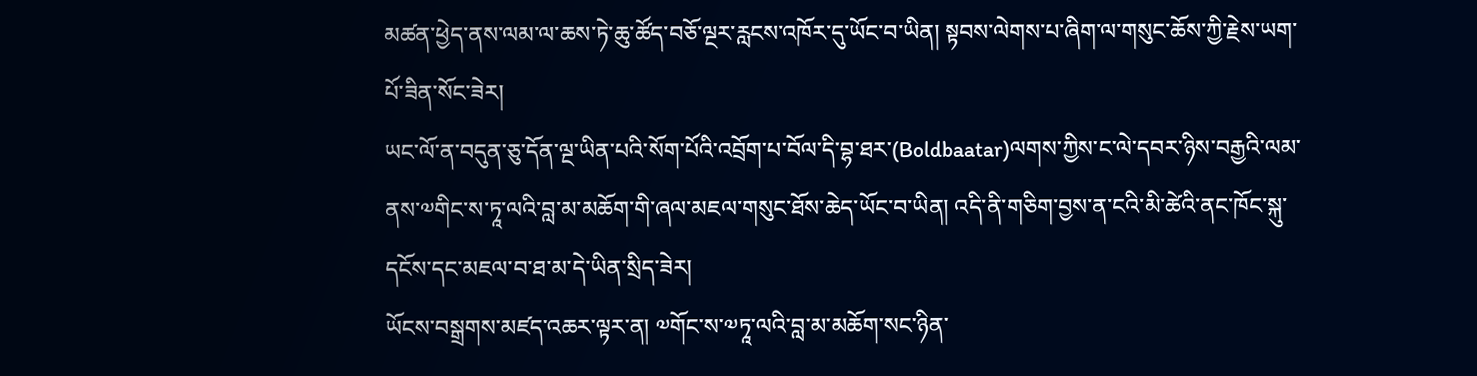མཚན་ཕྱེད་ནས་ལམ་ལ་ཆས་ཏེ་ཆུ་ཚོད་བཅོ་ལྔར་རླངས་འཁོར་དུ་ཡོང་བ་ཡིན། སྟབས་ལེགས་པ་ཞིག་ལ་གསུང་ཆོས་ཀྱི་རྗེས་ཡག་པོ་ཟིན་སོང་ཟེར།
ཡང་ལོ་ན་བདུན་ཅུ་དོན་ལྔ་ཡིན་པའི་སོག་པོའི་འབྲོག་པ་བོལ་དི་བྷ་ཐར་(Boldbaatar)ལགས་ཀྱིས་ང་ལེ་དབར་ཉིས་བརྒྱའི་ལམ་ནས་༧གིང་ས་ཏཱ་ལའི་བླ་མ་མཆོག་གི་ཞལ་མཇལ་གསུང་ཐོས་ཆེད་ཡོང་བ་ཡིན། འདི་ནི་གཅིག་བྱས་ན་ངའི་མི་ཚེའི་ནང་ཁོང་སྐུ་དངོས་དང་མཇལ་བ་ཐ་མ་དེ་ཡིན་སྲིད་ཟེར།
ཡོངས་བསྒྲགས་མཛད་འཆར་ལྟར་ན། ༧གོང་ས་༧ཏཱ་ལའི་བླ་མ་མཆོག་སང་ཉིན་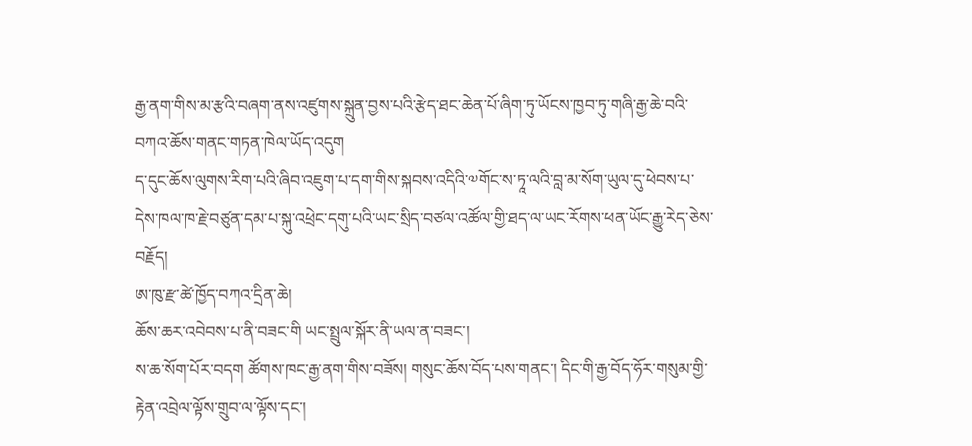རྒྱ་ནག་གིས་མ་རྩའི་བཞག་ནས་འཛུགས་སྐྲུན་བྱས་པའི་རྩེད་ཐང་ཆེན་པོ་ཞིག་ཏུ་ཡོངས་ཁྱབ་ཏུ་གཞི་རྒྱ་ཆེ་བའི་བཀའ་ཆོས་གནང་གཏན་ཁེལ་ཡོད་འདུག
ད་དུང་ཆོས་ལུགས་རིག་པའི་ཞིབ་འཇུག་པ་དག་གིས་སྐབས་འདིའི་༧གོང་ས་ཏཱ་ལའི་བླ་མ་སོག་ཡུལ་དུ་ཕེབས་པ་དེས་ཁལ་ཁ་རྗེ་བཙུན་དམ་པ་སྐུ་འཕྲེང་དགུ་པའི་ཡང་སྲིད་བཙལ་འཚོལ་གྱི་ཐད་ལ་ཡང་རོགས་ཕན་ཡོང་རྒྱུ་རེད་ཅེས་བརྗོད།
ཨ་ཁུ་རྫ་ཚེ་ཁྱོད་བཀའ་དྲིན་ཆེ།
ཆོས་ཆར་འབེབས་པ་ནི་བཟང་གི ཡང་སྤྲུལ་སྐོར་ནི་ཡལ་ན་བཟང་།
ས་ཆ་སོག་པོར་བདག ཚོགས་ཁང་རྒྱ་ནག་གིས་བཟོས། གསུང་ཆོས་བོད་པས་གནང་། དིང་གི་རྒྱ་བོད་ཧོར་གསུམ་གྱི་རྟེན་འབྲེལ་ལྟོས་གྲུབ་ལ་ལྟོས་དང་།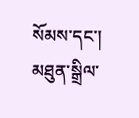སོམས་དང་། མཐུན་སྒྲིལ་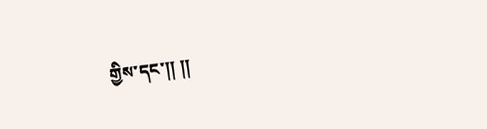གྱིས་དང་།། །།